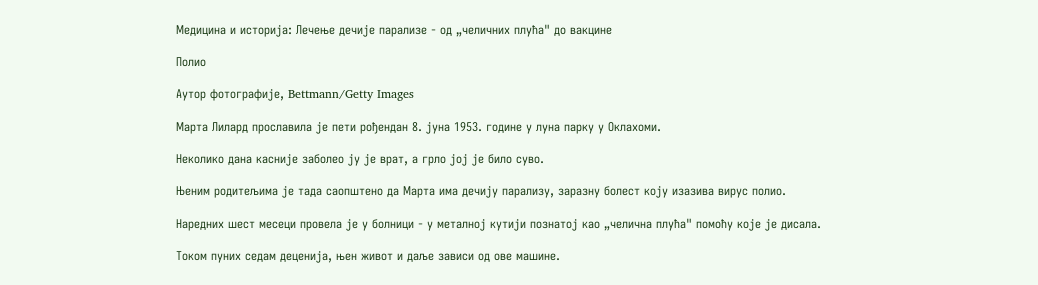Медицина и историја: Лечење дечије парализе - од „челичних плућа" до вакцине

Полио

Аутор фотографије, Bettmann/Getty Images

Марта Лилард прославила је пети рођендан 8. јуна 1953. године у луна парку у Оклахоми.

Неколико дана касније заболео ју је врат, а грло јој је било суво.

Њеним родитељима је тада саопштено да Марта има дечију парализу, заразну болест коју изазива вирус полио.

Наредних шест месеци провела је у болници - у металној кутији познатој као „челична плућа" помоћу које је дисала.

Током пуних седам деценија, њен живот и даље зависи од ове машине.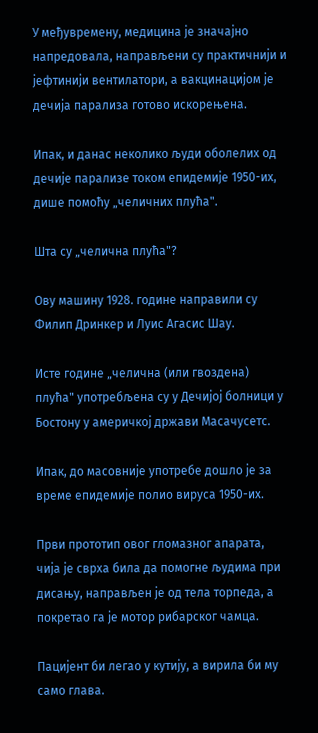У међувремену, медицина је значајно напредовала, направљени су практичнији и јефтинији вентилатори, а вакцинацијом је дечија парализа готово искорењена.

Ипак, и данас неколико људи оболелих од дечије парализе током епидемије 1950-их, дише помоћу „челичних плућа".

Шта су „челична плућа"?

Ову машину 1928. године направили су Филип Дринкер и Луис Агасис Шау.

Исте године „челична (или гвоздена) плућа" употребљена су у Дечијој болници у Бостону у америчкој држави Масачусетс.

Ипак, до масовније употребе дошло је за време епидемије полио вируса 1950-их.

Први прототип овог гломазног апарата, чија је сврха била да помогне људима при дисању, направљен је од тела торпеда, а покретао га је мотор рибарског чамца.

Пацијент би легао у кутију, а вирила би му само глава.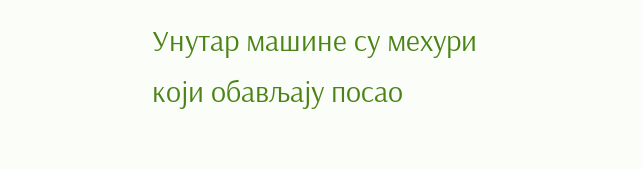Унутар машине су мехури који обављају посао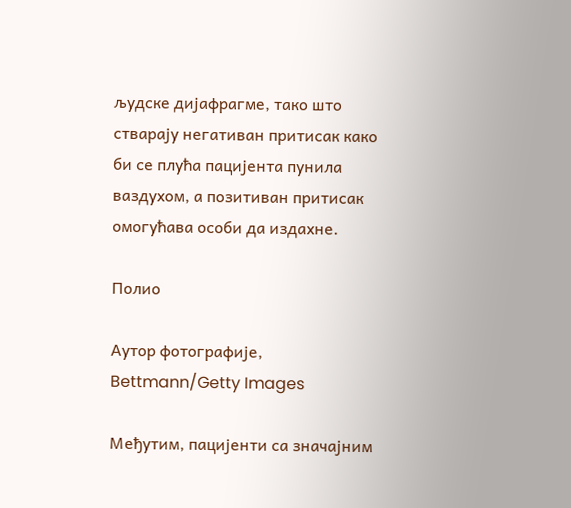људске дијафрагме, тако што стварају негативан притисак како би се плућа пацијента пунила ваздухом, а позитиван притисак омогућава особи да издахне.

Полио

Аутор фотографије, Bettmann/Getty Images

Међутим, пацијенти са значајним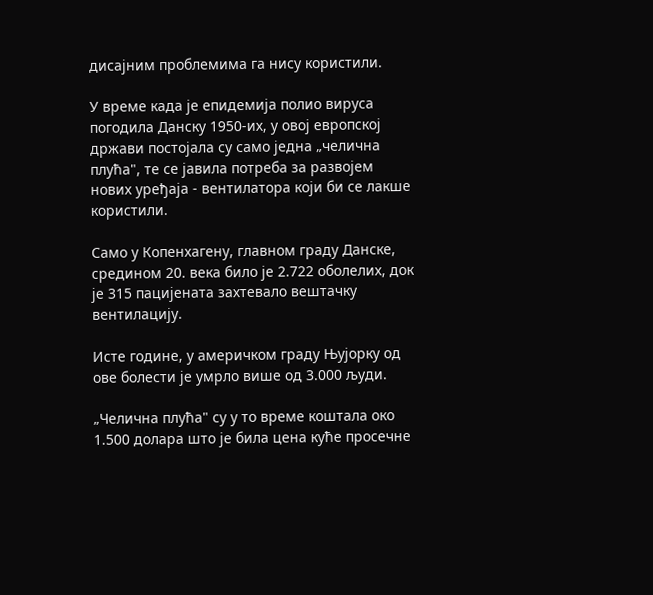дисајним проблемима га нису користили.

У време када је епидемија полио вируса погодила Данску 1950-их, у овој европској држави постојала су само једна „челична плућа", те се јавила потреба за развојем нових уређаја - вентилатора који би се лакше користили.

Само у Копенхагену, главном граду Данске, средином 20. века било је 2.722 оболелих, док је 315 пацијената захтевало вештачку вентилацију.

Исте године, у америчком граду Њујорку од ове болести је умрло више од 3.000 људи.

„Челична плућа" су у то време коштала око 1.500 долара што је била цена куће просечне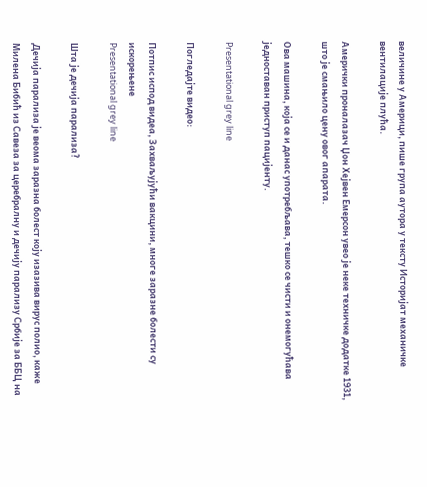величине у Америци, пише група аутора у тексту Историјат механичке вентилације плућа.

Амерички проналазач Џон Хејвен Емерсон увео је неке техничке додатке 1931, што је смањило цену овог апарата.

Ова машина, која се и данас употребљава, тешко се чисти и онемогућава једноставан приступ пацијенту.

Presentational grey line

Погледајте видео:

Потпис испод видеа, Захваљујући вакцини, многе заразне болести су искорењене
Presentational grey line

Шта је дечија парализа?

Дечија парализа је веома заразна болест коју изазива вирус полио, каже Милена Бибић из Савеза за церебралну и дечију парализу Србије за ББЦ на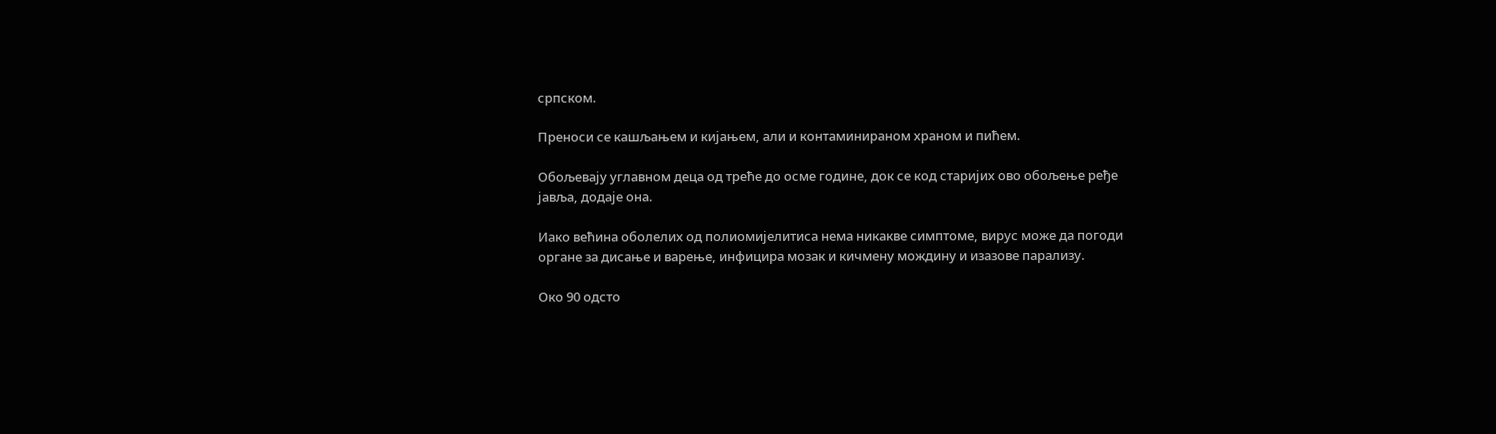српском.

Преноси се кашљањем и кијањем, али и контаминираном храном и пићем.

Обољевају углавном деца од треће до осме године, док се код старијих ово обољење ређе јавља, додаје она.

Иако већина оболелих од полиомијелитиса нема никакве симптоме, вирус може да погоди органе за дисање и варење, инфицира мозак и кичмену мождину и изазове парализу.

Око 90 одсто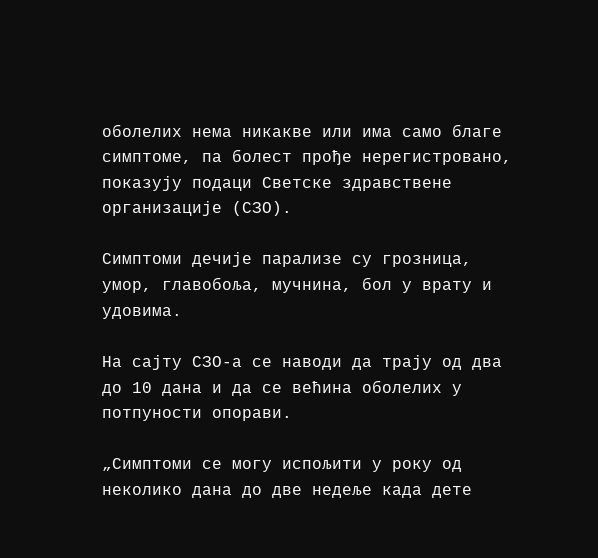оболелих нема никакве или има само благе симптоме, па болест прође нерегистровано, показују подаци Светске здравствене организације (СЗО).

Симптоми дечије парализе су грозница, умор, главобоља, мучнина, бол у врату и удовима.

На сајту СЗО-а се наводи да трају од два до 10 дана и да се већина оболелих у потпуности опорави.

„Симптоми се могу испољити у року од неколико дана до две недеље када дете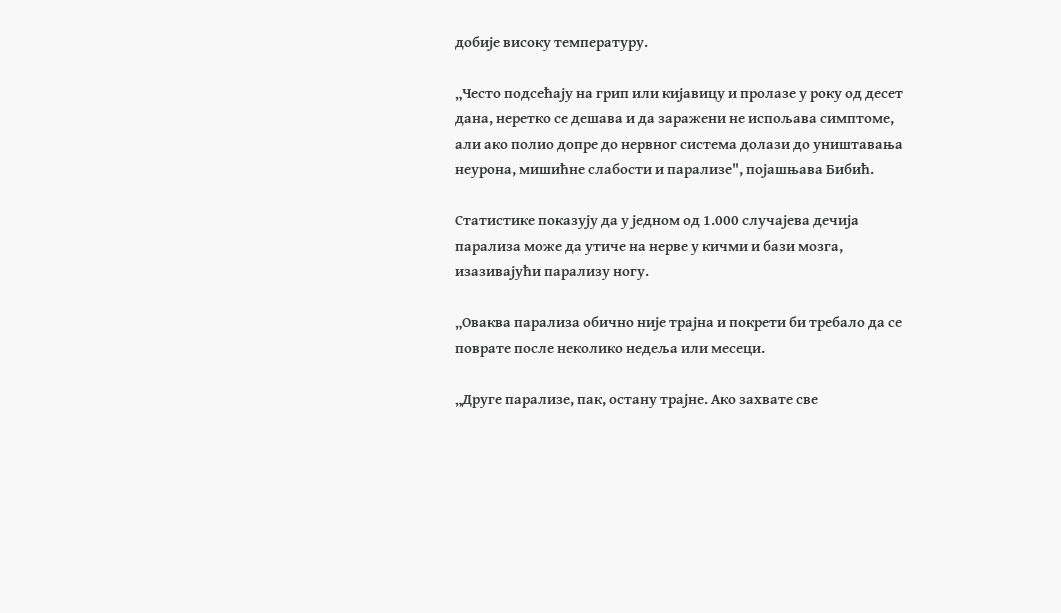добије високу температуру.

„Често подсећају на грип или кијавицу и пролазе у року од десет дана, неретко се дешава и да заражени не испољава симптоме, али ако полио допре до нервног система долази до уништавања неурона, мишићне слабости и парализе", појашњава Бибић.

Статистике показују да у једном од 1.000 случајева дечија парализа може да утиче на нерве у кичми и бази мозга, изазивајући парализу ногу.

„Оваква парализа обично није трајна и покрети би требало да се поврате после неколико недеља или месеци.

„Друге парализе, пак, остану трајне. Ако захвате све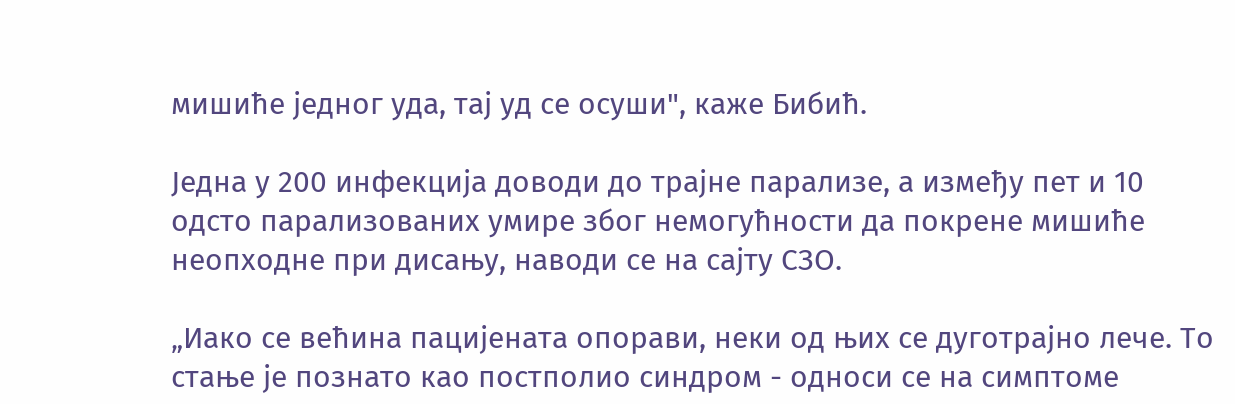мишиће једног уда, тај уд се осуши", каже Бибић.

Једна у 200 инфекција доводи до трајне парализе, а између пет и 10 одсто парализованих умире због немогућности да покрене мишиће неопходне при дисању, наводи се на сајту СЗО.

„Иако се већина пацијената опорави, неки од њих се дуготрајно лече. То стање је познато као постполио синдром - односи се на симптоме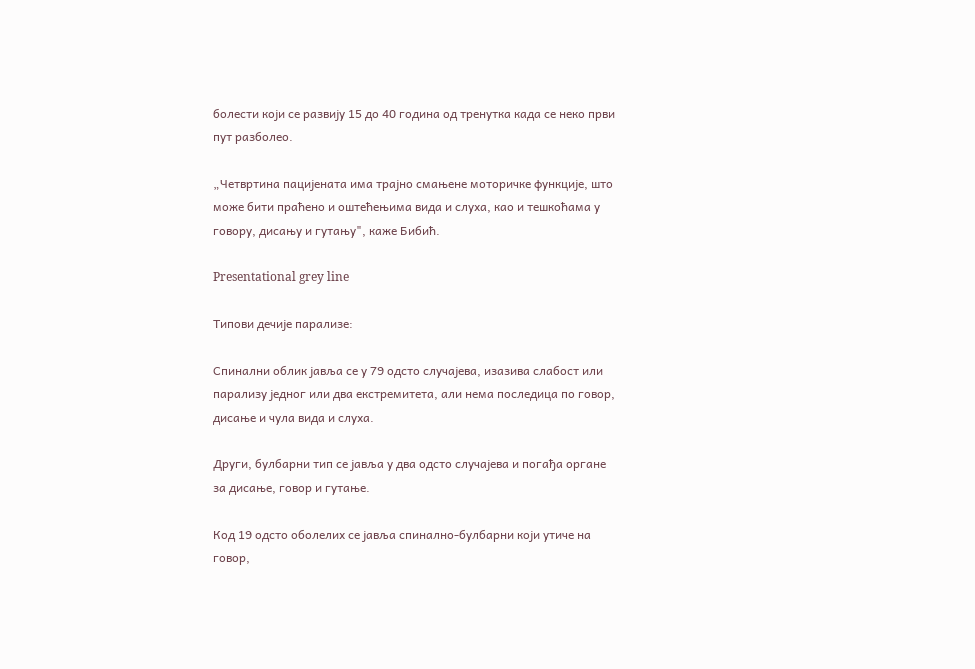болести који се развију 15 до 40 година од тренутка када се неко први пут разболео.

„Четвртина пацијената има трајно смањене моторичке функције, што може бити праћено и оштећењима вида и слуха, као и тешкоћама у говору, дисању и гутању", каже Бибић.

Presentational grey line

Типови дечије парализе:

Спинални облик јавља се у 79 одсто случајева, изазива слабост или парализу једног или два екстремитета, али нема последица по говор, дисање и чула вида и слуха.

Други, булбарни тип се јавља у два одсто случајева и погађа органе за дисање, говор и гутање.

Код 19 одсто оболелих се јавља спинално-булбарни који утиче на говор,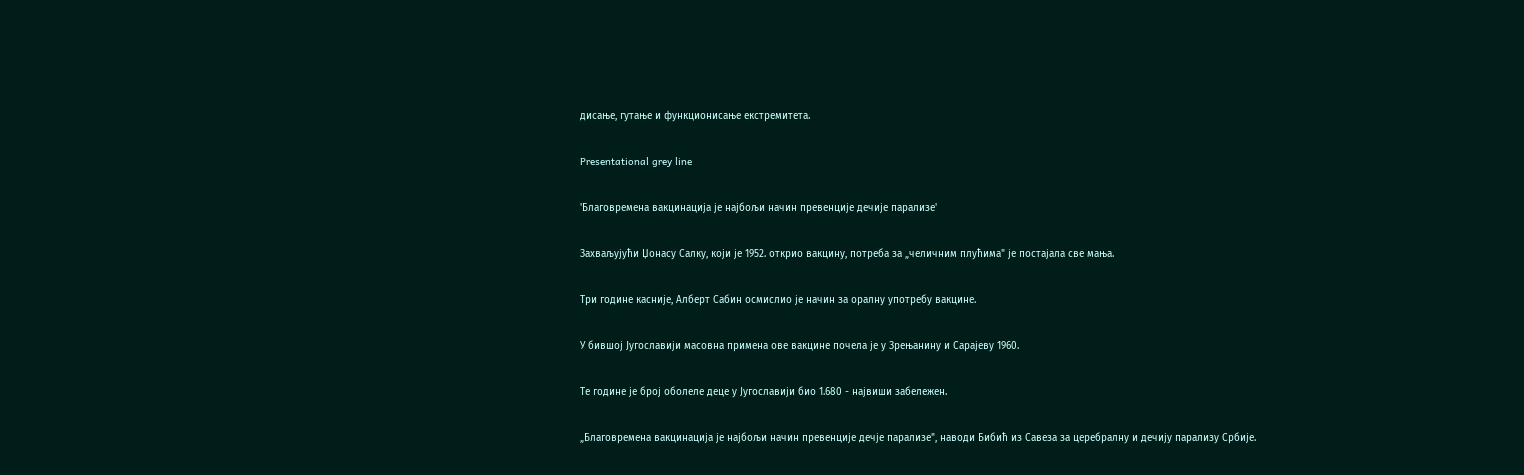дисање, гутање и функционисање екстремитета.

Presentational grey line

'Благовремена вакцинација је најбољи начин превенције дечије парализе'

Захваљујући Џонасу Салку, који је 1952. открио вакцину, потреба за „челичним плућима" је постајала све мања.

Три године касније, Алберт Сабин осмислио је начин за оралну употребу вакцине.

У бившој Југославији масовна примена ове вакцине почела је у Зрењанину и Сарајеву 1960.

Те године је број оболеле деце у Југославији био 1.680 - највиши забележен.

„Благовремена вакцинација је најбољи начин превенције дечје парализе", наводи Бибић из Савеза за церебралну и дечију парализу Србије.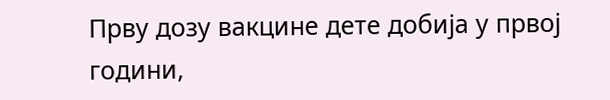Прву дозу вакцине дете добија у првој години,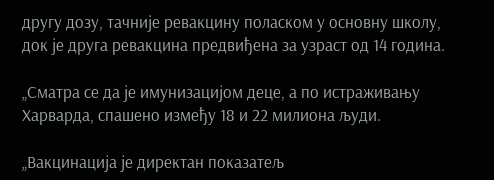другу дозу, тачније ревакцину поласком у основну школу, док је друга ревакцина предвиђена за узраст од 14 година.

„Сматра се да је имунизацијом деце, а по истраживању Харварда, спашено између 18 и 22 милиона људи.

„Вакцинација је директан показатељ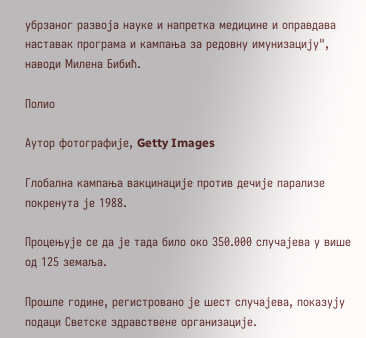убрзаног развоја науке и напретка медицине и оправдава наставак програма и кампања за редовну имунизацију", наводи Милена Бибић.

Полио

Аутор фотографије, Getty Images

Глобална кампања вакцинације против дечије парализе покренута је 1988.

Процењује се да је тада било око 350.000 случајева у више од 125 земаља.

Прошле године, регистровано је шест случајева, показују подаци Светске здравствене организације.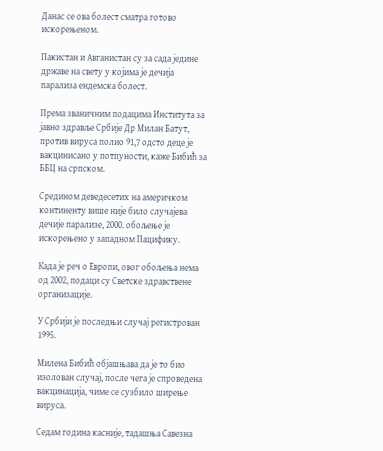Данас се ова болест сматра готово искорењеном.

Пакистан и Авганистан су за сада једине државе на свету у којима је дечија парализа ендемска болест.

Према званичним подацима Института за јавно здравље Србије Др Милан Батут, против вируса полио 91,7 одсто деце је вакцинисано у потпуности, каже Бибић за ББЦ на српском.

Средином деведесетих на америчком континенту више није било случајева дечије парализе, 2000. обољење је искорењено у западном Пацифику.

Када је реч о Европи, овог обољења нема од 2002, подаци су Светске здравствене организације.

У Србији је последњи случај регистрован 1995.

Милена Бибић објашњава да је то био изолован случај, после чега је спроведена вакцинација, чиме се сузбило ширење вируса.

Седам година касније, тадашња Савезна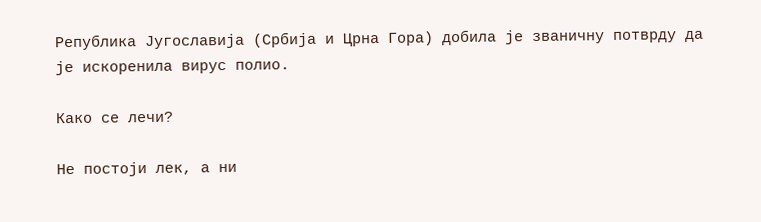Република Југославија (Србија и Црна Гора) добила је званичну потврду да је искоренила вирус полио.

Како се лечи?

Не постоји лек, а ни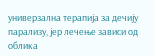универзална терапија за дечију парализу, јер лечење зависи од облика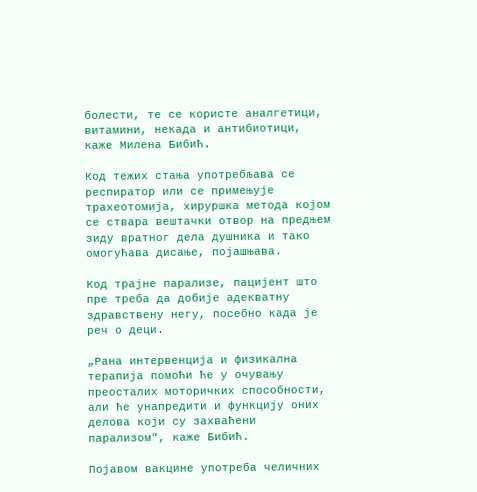болести, те се користе аналгетици, витамини, некада и антибиотици, каже Милена Бибић.

Код тежих стања употребљава се респиратор или се примењује трахеотомија, хируршка метода којом се ствара вештачки отвор на предњем зиду вратног дела душника и тако омогућава дисање, појашњава.

Код трајне парализе, пацијент што пре треба да добије адекватну здравствену негу, посебно када је реч о деци.

„Рана интервенција и физикална терапија помоћи ће у очувању преосталих моторичких способности, али ће унапредити и функцију оних делова који су захваћени парализом", каже Бибић.

Појавом вакцине употреба челичних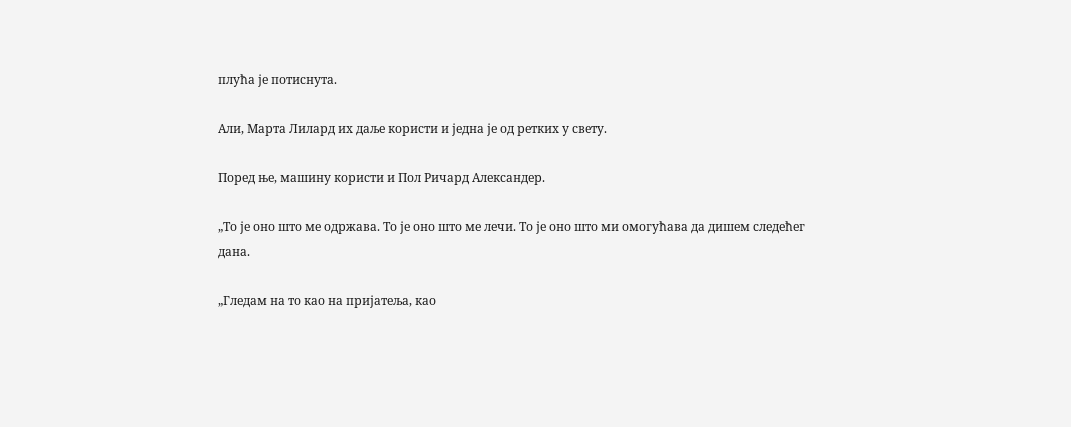плућа је потиснута.

Али, Марта Лилард их даље користи и једна је од ретких у свету.

Поред ње, машину користи и Пол Ричард Александер.

„То је оно што ме одржава. То је оно што ме лечи. То је оно што ми омогућава да дишем следећег дана.

„Гледам на то као на пријатеља, као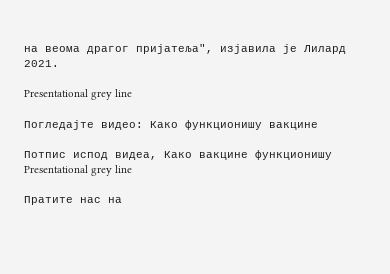на веома драгог пријатеља", изјавила је Лилард 2021.

Presentational grey line

Погледајте видео: Како функционишу вакцине

Потпис испод видеа, Како вакцине функционишу
Presentational grey line

Пратите нас на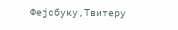Фејсбуку,Твитеру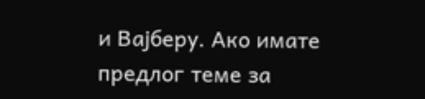и Вајберу. Ако имате предлог теме за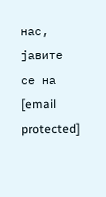нас, јавите се на [email protected]